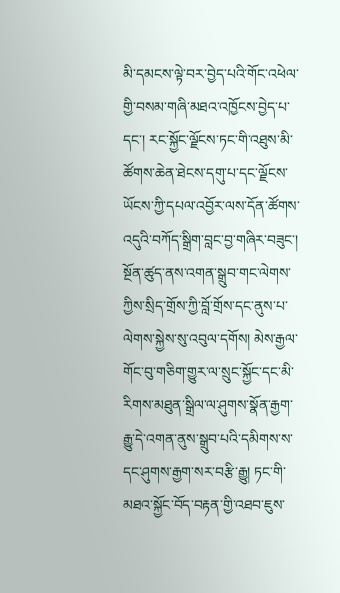མི་དམངས་ལྟེ་བར་བྱེད་པའི་གོང་འཕེལ་གྱི་བསམ་གཞི་མཐའ་འཁྱོངས་བྱེད་པ་དང་། རང་སྐྱོང་ལྗོངས་ཏང་གི་འཐུས་མི་ཚོགས་ཆེན་ཐེངས་དགུ་པ་དང་ལྗོངས་ཡོངས་ཀྱི་དཔལ་འབྱོར་ལས་དོན་ཚོགས་འདུའི་བཀོད་སྒྲིག་བླང་བྱ་གཞིར་བཟུང་། སྔོན་ཚུད་ནས་འགན་སྒྲུབ་གང་ལེགས་ཀྱིས་སྲིད་གྲོས་ཀྱི་བློ་གྲོས་དང་ནུས་པ་ལེགས་སྐྱེས་སུ་འབུལ་དགོས། མེས་རྒྱལ་གོང་བུ་གཅིག་གྱུར་ལ་སྲུང་སྐྱོང་དང་མི་རིགས་མཐུན་སྒྲིལ་ལ་ཤུགས་སྣོན་རྒྱག་རྒྱུ་དེ་འགན་ནུས་སྒྲུབ་པའི་དམིགས་ས་དང་ཤུགས་རྒྱག་སར་བརྩི་རྒྱུ། ཏང་གི་མཐའ་སྐྱོང་བོད་བརྟན་གྱི་འཐབ་ཇུས་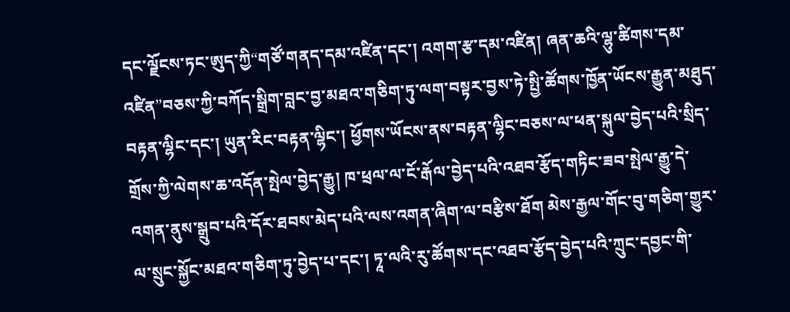དང་ལྗོངས་ཏང་ཨུད་ཀྱི“གཙོ་གནད་དམ་འཛིན་དང་། འགག་རྩ་དམ་འཛིན། ཞན་ཆའི་ལྷུ་ཚིགས་དམ་འཛིན”བཅས་ཀྱི་བཀོད་སྒྲིག་བླང་བྱ་མཐའ་གཅིག་ཏུ་ལག་བསྟར་བྱས་ཏེ་སྤྱི་ཚོགས་ཁྱོན་ཡོངས་རྒྱུན་མཐུད་བརྟན་ལྷིང་དང་། ཡུན་རིང་བརྟན་ལྷིང་། ཕྱོགས་ཡོངས་ནས་བརྟན་ལྷིང་བཅས་ལ་ཕན་སྐུལ་བྱེད་པའི་སྲིད་གྲོས་ཀྱི་ལེགས་ཆ་འདོན་སྤེལ་བྱེད་རྒྱུ། ཁ་ཕྲལ་ལ་ངོ་རྒོལ་བྱེད་པའི་འཐབ་རྩོད་གཏིང་ཟབ་སྤེལ་རྒྱུ་དེ་འགན་ནུས་སྒྲུབ་པའི་དོར་ཐབས་མེད་པའི་ལས་འགན་ཞིག་ལ་བརྩིས་ཐོག མེས་རྒྱལ་གོང་བུ་གཅིག་གྱུར་ལ་སྲུང་སྐྱོང་མཐའ་གཅིག་ཏུ་བྱེད་པ་དང་། ཏཱ་ལའི་རུ་ཚོགས་དང་འཐབ་རྩོད་བྱེད་པའི་ཀྲུང་དབྱང་གི་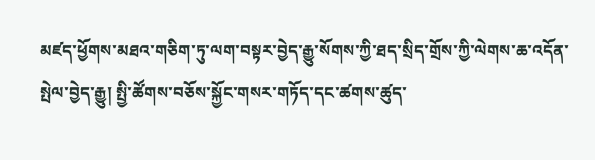མཛད་ཕྱོགས་མཐའ་གཅིག་ཏུ་ལག་བསྟར་བྱེད་རྒྱུ་སོགས་ཀྱི་ཐད་སྲིད་གྲོས་ཀྱི་ལེགས་ཆ་འདོན་སྤེལ་བྱེད་རྒྱུ། སྤྱི་ཚོགས་བཅོས་སྐྱོང་གསར་གཏོད་དང་ཚགས་ཚུད་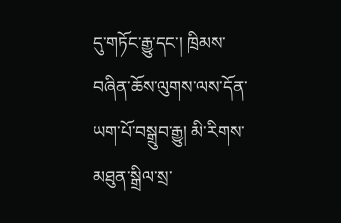དུ་གཏོང་རྒྱུ་དང་། ཁྲིམས་བཞིན་ཆོས་ལུགས་ལས་དོན་ཡག་པོ་བསྒྲུབ་རྒྱུ། མི་རིགས་མཐུན་སྒྲིལ་སྲ་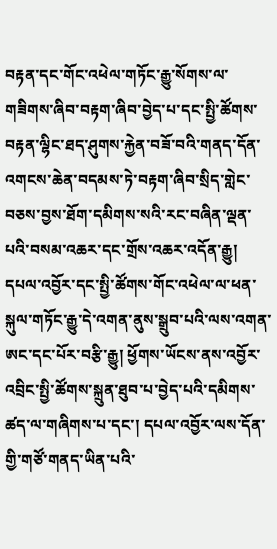བརྟན་དང་གོང་འཕེལ་གཏོང་རྒྱུ་སོགས་ལ་གཟིགས་ཞིབ་བརྟག་ཞིབ་བྱེད་པ་དང་སྤྱི་ཚོགས་བརྟན་ལྷིང་ཐད་ཤུགས་རྐྱེན་བཟོ་བའི་གནད་དོན་འགངས་ཆེན་བདམས་ཏེ་བརྟག་ཞིབ་སྲིད་གླེང་བཅས་བྱས་ཐོག་དམིགས་སའི་རང་བཞིན་ལྡན་པའི་བསམ་འཆར་དང་གྲོས་འཆར་འདོན་རྒྱུ། དཔལ་འབྱོར་དང་སྤྱི་ཚོགས་གོང་འཕེལ་ལ་ཕན་སྐུལ་གཏོང་རྒྱུ་དེ་འགན་ནུས་སྒྲུབ་པའི་ལས་འགན་ཨང་དང་པོར་བརྩི་རྒྱུ། ཕྱོགས་ཡོངས་ནས་འབྱོར་འབྲིང་སྤྱི་ཚོགས་སྐྲུན་ཐུབ་པ་བྱེད་པའི་དམིགས་ཚད་ལ་གཞིགས་པ་དང་། དཔལ་འབྱོར་ལས་དོན་གྱི་གཙོ་གནད་ཡིན་པའི་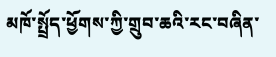མཁོ་སྤྲོད་ཕྱོགས་ཀྱི་གྲུབ་ཆའི་རང་བཞིན་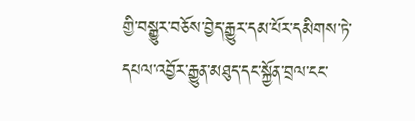གྱི་བསྒྱུར་བཅོས་བྱེད་རྒྱུར་དམ་པོར་དམིགས་ཏེ་དཔལ་འབྱོར་རྒྱུན་མཐུད་དང་སྐྱོན་བྲལ་ངང་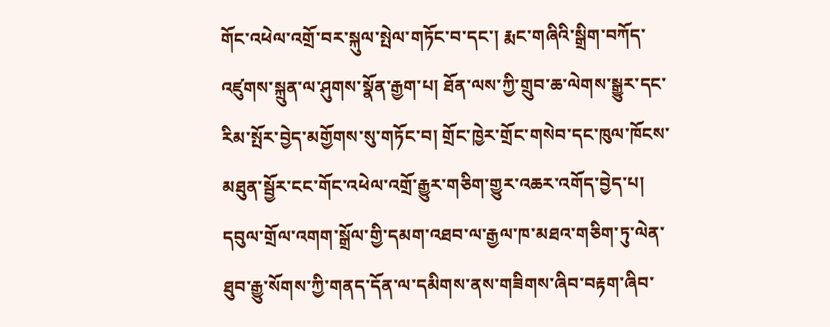གོང་འཕེལ་འགྲོ་བར་སྐུལ་སྤེལ་གཏོང་བ་དང་། རྨང་གཞིའི་སྒྲིག་བཀོད་འཛུགས་སྐྲུན་ལ་ཤུགས་སྣོན་རྒྱག་པ། ཐོན་ལས་ཀྱི་གྲུབ་ཆ་ལེགས་སྒྱུར་དང་རིམ་སྤོར་བྱེད་མགྱོགས་སུ་གཏོང་བ། གྲོང་ཁྱེར་གྲོང་གསེབ་དང་ཁུལ་ཁོངས་མཐུན་སྦྱོར་ངང་གོང་འཕེལ་འགྲོ་རྒྱུར་གཅིག་གྱུར་འཆར་འགོད་བྱེད་པ། དབུལ་གྲོལ་འགག་སྒྲོལ་གྱི་དམག་འཐབ་ལ་རྒྱལ་ཁ་མཐའ་གཅིག་ཏུ་ལེན་ཐུབ་རྒྱུ་སོགས་ཀྱི་གནད་དོན་ལ་དམིགས་ནས་གཟིགས་ཞིབ་བརྟག་ཞིབ་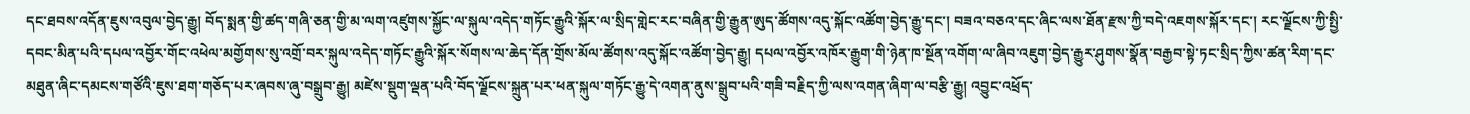དང་ཐབས་འདོན་ཇུས་འབུལ་བྱེད་རྒྱུ། བོད་སྨན་གྱི་ཚད་གཞི་ཅན་གྱི་མ་ལག་འཛུགས་སྐྱོང་ལ་སྐུལ་འདེད་གཏོང་རྒྱུའི་སྐོར་ལ་སྲིད་གླེང་རང་བཞིན་གྱི་རྒྱུན་ཨུད་ཚོགས་འདུ་སྐོང་འཚོག་བྱེད་རྒྱུ་དང་། བཟའ་བཅའ་དང་ཞིང་ལས་ཐོན་རྫས་ཀྱི་བདེ་འཇགས་སྐོར་དང་། རང་ལྗོངས་ཀྱི་སྤྱི་དབང་མིན་པའི་དཔལ་འབྱོར་གོང་འཕེལ་མགྱོགས་སུ་འགྲོ་བར་སྐུལ་འདེད་གཏོང་རྒྱུའི་སྐོར་སོགས་ལ་ཆེད་དོན་གྲོས་མོལ་ཚོགས་འདུ་སྐོང་འཚོག་བྱེད་རྒྱུ། དཔལ་འབྱོར་འཁོར་རྒྱུག་གི་ཉེན་ཁ་སྔོན་འགོག་ལ་ཞིབ་འཇུག་བྱེད་རྒྱུར་ཤུགས་སྣོན་བརྒྱབ་སྟེ་ཏང་སྲིད་ཀྱིས་ཚན་རིག་དང་མཐུན་ཞིང་དམངས་གཙོའི་ཇུས་ཐག་གཅོད་པར་ཞབས་ཞུ་བསྒྲུབ་རྒྱུ། མཛེས་སྡུག་ལྡན་པའི་བོད་ལྗོངས་སྐྲུན་པར་ཕན་སྐུལ་གཏོང་རྒྱུ་དེ་འགན་ནུས་སྒྲུབ་པའི་གཟི་བརྗིད་ཀྱི་ལས་འགན་ཞིག་ལ་བརྩི་རྒྱུ། འབྱུང་འཕྲོད་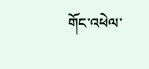གོང་འཕེལ་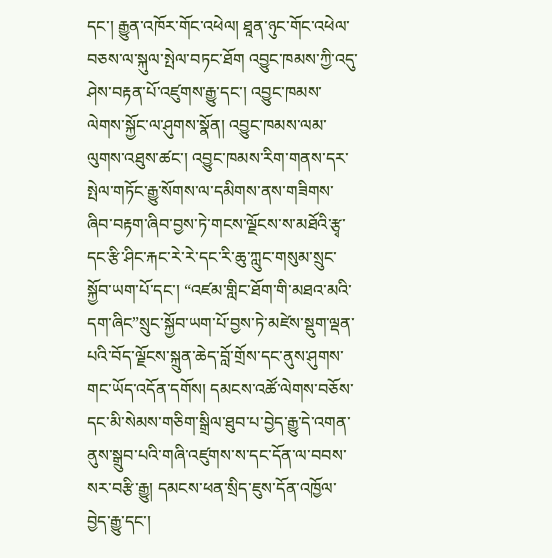དང་། རྒྱུན་འཁོར་གོང་འཕེལ། ཐཱན་ཉུང་གོང་འཕེལ་བཅས་ལ་སྐུལ་སྤེལ་བཏང་ཐོག འབྱུང་ཁམས་ཀྱི་འདུ་ཤེས་བརྟན་པོ་འཛུགས་རྒྱུ་དང་། འབྱུང་ཁམས་ལེགས་སྐྱོང་ལ་ཤུགས་སྣོན། འབྱུང་ཁམས་ལམ་ལུགས་འཐུས་ཚང་། འབྱུང་ཁམས་རིག་གནས་དར་སྤེལ་གཏོང་རྒྱུ་སོགས་ལ་དམིགས་ནས་གཟིགས་ཞིབ་བརྟག་ཞིབ་བྱས་ཏེ་གངས་ལྗོངས་ས་མཐོའི་རྩྭ་དང་རྩི་ཤིང་རྐང་རེ་རེ་དང་རི་ཆུ་ཀླུང་གསུམ་སྲུང་སྐྱོབ་ཡག་པོ་དང་། “འཛམ་གླིང་ཐོག་གི་མཐའ་མའི་དག་ཞིང”སྲུང་སྐྱོབ་ཡག་པོ་བྱས་ཏེ་མཛེས་སྡུག་ལྡན་པའི་བོད་ལྗོངས་སྐྲུན་ཆེད་བློ་གྲོས་དང་ནུས་ཤུགས་གང་ཡོད་འདོན་དགོས། དམངས་འཚོ་ལེགས་བཅོས་དང་མི་སེམས་གཅིག་སྒྲིལ་ཐུབ་པ་བྱེད་རྒྱུ་དེ་འགན་ནུས་སྒྲུབ་པའི་གཞི་འཛུགས་ས་དང་དོན་ལ་བབས་སར་བརྩི་རྒྱུ། དམངས་ཕན་སྲིད་ཇུས་དོན་འཁྱོལ་བྱེད་རྒྱུ་དང་།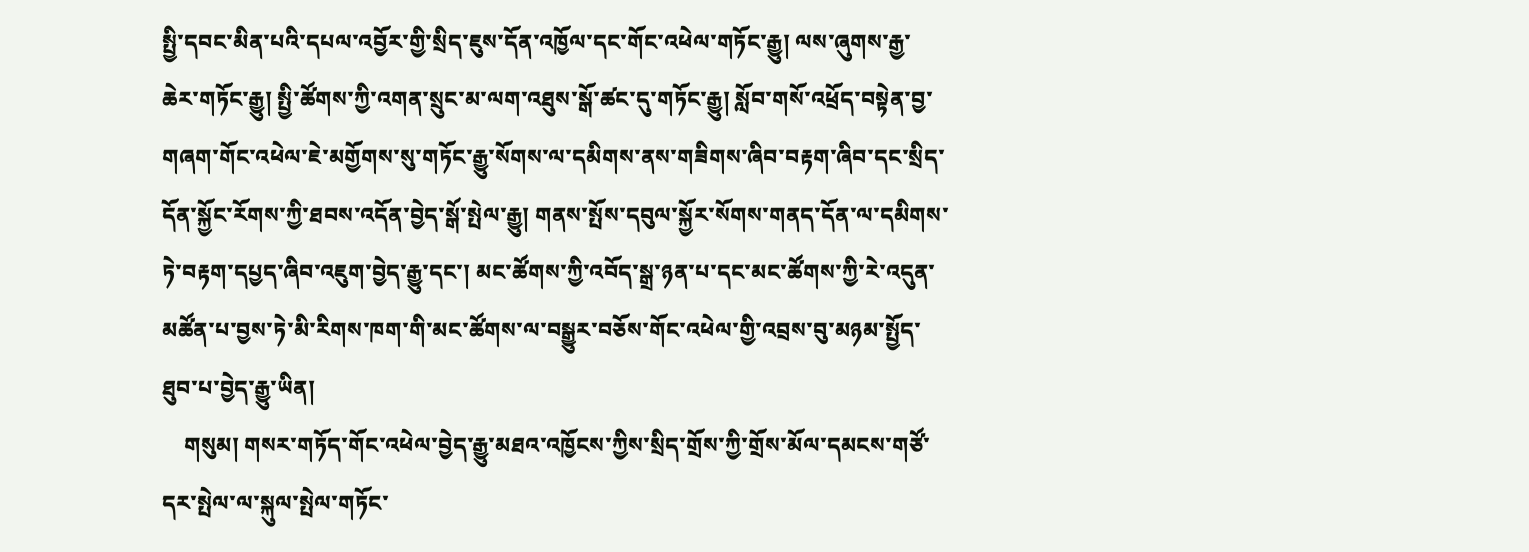སྤྱི་དབང་མིན་པའི་དཔལ་འབྱོར་གྱི་སྲིད་ཇུས་དོན་འཁྱོལ་དང་གོང་འཕེལ་གཏོང་རྒྱུ། ལས་ཞུགས་རྒྱ་ཆེར་གཏོང་རྒྱུ། སྤྱི་ཚོགས་ཀྱི་འགན་སྲུང་མ་ལག་འཐུས་སྒོ་ཚང་དུ་གཏོང་རྒྱུ། སློབ་གསོ་འཕྲོད་བསྟེན་བྱ་གཞག་གོང་འཕེལ་ཇེ་མགྱོགས་སུ་གཏོང་རྒྱུ་སོགས་ལ་དམིགས་ནས་གཟིགས་ཞིབ་བརྟག་ཞིབ་དང་སྲིད་དོན་སྐྱོང་རོགས་ཀྱི་ཐབས་འདོན་བྱེད་སྒོ་སྤེལ་རྒྱུ། གནས་སྤོས་དབུལ་སྐྱོར་སོགས་གནད་དོན་ལ་དམིགས་ཏེ་བརྟག་དཔྱད་ཞིབ་འཇུག་བྱེད་རྒྱུ་དང་། མང་ཚོགས་ཀྱི་འབོད་སྒྲ་ཉན་པ་དང་མང་ཚོགས་ཀྱི་རེ་འདུན་མཚོན་པ་བྱས་ཏེ་མི་རིགས་ཁག་གི་མང་ཚོགས་ལ་བསྒྱུར་བཅོས་གོང་འཕེལ་གྱི་འབྲས་བུ་མཉམ་སྤྱོད་ཐུབ་པ་བྱེད་རྒྱུ་ཡིན།
    གསུམ། གསར་གཏོད་གོང་འཕེལ་བྱེད་རྒྱུ་མཐའ་འཁྱོངས་ཀྱིས་སྲིད་གྲོས་ཀྱི་གྲོས་མོལ་དམངས་གཙོ་དར་སྤེལ་ལ་སྐུལ་སྤེལ་གཏོང་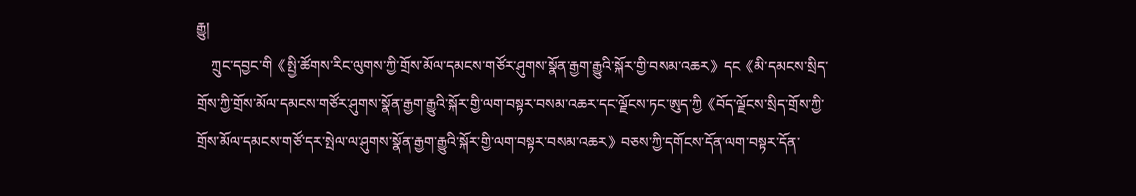རྒྱུ།
    ཀྲུང་དབྱང་གི《སྤྱི་ཚོགས་རིང་ལུགས་ཀྱི་གྲོས་མོལ་དམངས་གཙོར་ཤུགས་སྣོན་རྒྱག་རྒྱུའི་སྐོར་གྱི་བསམ་འཆར》དང《མི་དམངས་སྲིད་གྲོས་ཀྱི་གྲོས་མོལ་དམངས་གཙོར་ཤུགས་སྣོན་རྒྱག་རྒྱུའི་སྐོར་གྱི་ལག་བསྟར་བསམ་འཆར་དང་ལྗོངས་ཏང་ཨུད་ཀྱི《བོད་ལྗོངས་སྲིད་གྲོས་ཀྱི་གྲོས་མོལ་དམངས་གཙོ་དར་སྤེལ་ལ་ཤུགས་སྣོན་རྒྱག་རྒྱུའི་སྐོར་གྱི་ལག་བསྟར་བསམ་འཆར》བཅས་ཀྱི་དགོངས་དོན་ལག་བསྟར་དོན་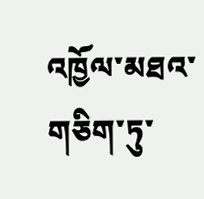འཁྱོལ་མཐའ་གཅིག་ཏུ་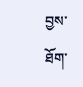བྱས་ཐོག་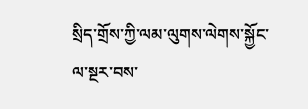སྲིད་གྲོས་ཀྱི་ལམ་ལུགས་ལེགས་སྐྱོང་ལ་སྔར་བས་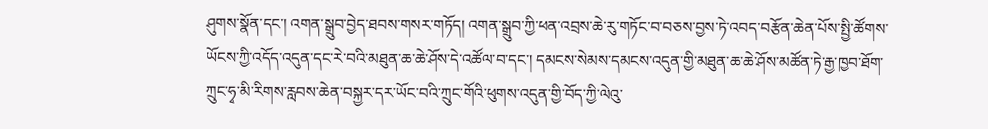ཤུགས་སྣོན་དང་། འགན་སྒྲུབ་བྱེད་ཐབས་གསར་གཏོད། འགན་སྒྲུབ་ཀྱི་ཕན་འབྲས་ཆེ་རུ་གཏོང་བ་བཅས་བྱས་ཏེ་འབད་བརྩོན་ཆེན་པོས་སྤྱི་ཚོགས་ཡོངས་ཀྱི་འདོད་འདུན་དང་རེ་བའི་མཐུན་ཆ་ཆེ་ཤོས་དེ་འཚོལ་བ་དང་། དམངས་སེམས་དམངས་འདུན་གྱི་མཐུན་ཆ་ཆེ་ཤོས་མཚོན་ཏེ་རྒྱ་ཁྱབ་ཐོག་ཀྲུང་ཧྭ་མི་རིགས་རླབས་ཆེན་བསྐྱར་དར་ཡོང་བའི་ཀྲུང་གོའི་ཕུགས་འདུན་གྱི་བོད་ཀྱི་ལེའུ་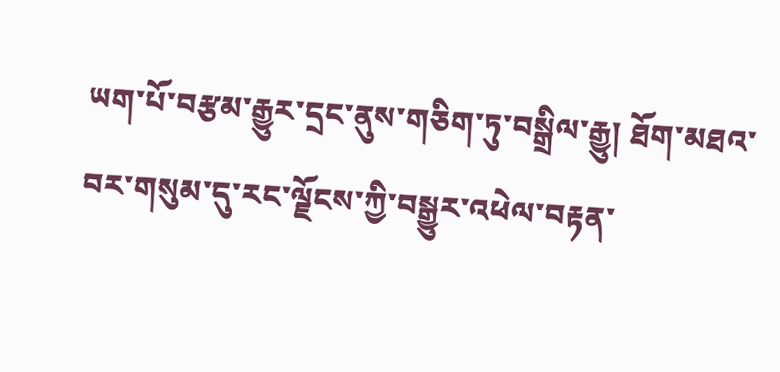ཡག་པོ་བརྩམ་རྒྱུར་དྲང་ནུས་གཅིག་ཏུ་བསྒྲིལ་རྒྱུ། ཐོག་མཐའ་བར་གསུམ་དུ་རང་ལྗོངས་ཀྱི་བསྒྱུར་འཕེལ་བརྟན་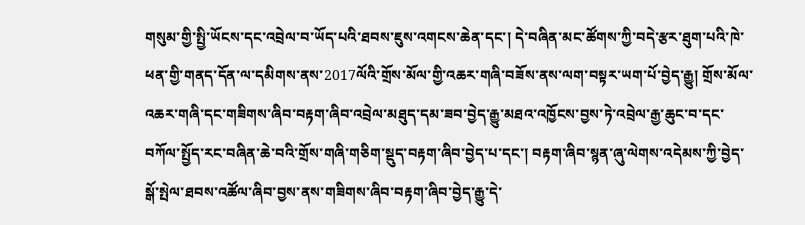གསུམ་གྱི་སྤྱི་ཡོངས་དང་འབྲེལ་བ་ཡོད་པའི་ཐབས་ཇུས་འགངས་ཆེན་དང་། དེ་བཞིན་མང་ཚོགས་ཀྱི་བདེ་རྩར་ཐུག་པའི་ཁེ་ཕན་གྱི་གནད་དོན་ལ་དམིགས་ནས་2017ལོའི་གྲོས་མོལ་གྱི་འཆར་གཞི་བཟོས་ནས་ལག་བསྟར་ཡག་པོ་བྱེད་རྒྱུ། གྲོས་མོལ་འཆར་གཞི་དང་གཟིགས་ཞིབ་བརྟག་ཞིབ་འབྲེལ་མཐུད་དམ་ཟབ་བྱེད་རྒྱུ་མཐའ་འཁྱོངས་བྱས་ཏེ་འབྲེལ་རྒྱ་ཆུང་བ་དང་བཀོལ་སྤྱོད་རང་བཞིན་ཆེ་བའི་གྲོས་གཞི་གཅིག་སྡུད་བརྟག་ཞིབ་བྱེད་པ་དང་། བརྟག་ཞིབ་སྙན་ཞུ་ལེགས་འདེམས་ཀྱི་བྱེད་སྒོ་སྤེལ་ཐབས་འཚོལ་ཞིབ་བྱས་ནས་གཟིགས་ཞིབ་བརྟག་ཞིབ་བྱེད་རྒྱུ་དེ་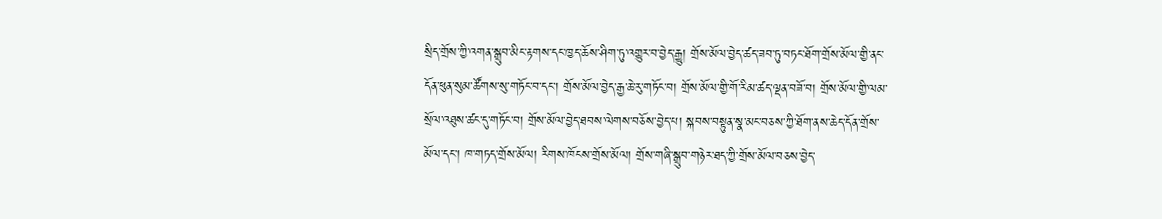སྲིད་གྲོས་ཀྱི་འགན་སྒྲུབ་མིང་རྟགས་དང་ཁྱད་ཆོས་ཤིག་ཏུ་འགྱུར་བ་བྱེད་རྒྱུ། གྲོས་མོལ་བྱེད་ཚད་ཟབ་ཏུ་བཏང་ཐོག་གྲོས་མོལ་གྱི་ནང་དོན་ཕུན་སུམ་ཚོགས་སུ་གཏོང་བ་དང་། གྲོས་མོལ་བྱེད་རྒྱ་ཆེ་རུ་གཏོང་བ། གྲོས་མོལ་གྱི་གོ་རིམ་ཚད་ལྡན་བཟོ་བ། གྲོས་མོལ་གྱི་ལམ་སྲོལ་འཐུས་ཚང་དུ་གཏོང་བ། གྲོས་མོལ་བྱེད་ཐབས་ལེགས་བཅོས་བྱེད་པ། སྐབས་བསྟུན་སྣ་མང་བཅས་ཀྱི་ཐོག་ནས་ཆེད་དོན་གྲོས་མོལ་དང་། ཁ་གཏད་གྲོས་མོལ། རིགས་ཁོངས་གྲོས་མོལ། གྲོས་གཞི་སྒྲུབ་གཉེར་ཐད་ཀྱི་གྲོས་མོལ་བཅས་བྱེད་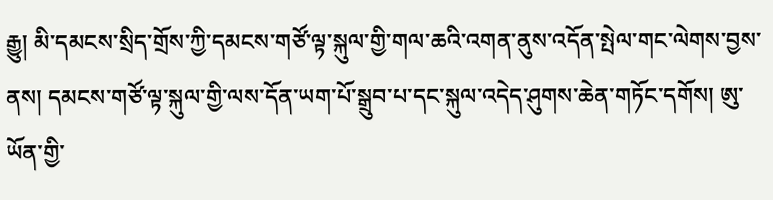རྒྱུ། མི་དམངས་སྲིད་གྲོས་ཀྱི་དམངས་གཙོ་ལྟ་སྐུལ་གྱི་གལ་ཆའི་འགན་ནུས་འདོན་སྤེལ་གང་ལེགས་བྱས་ནས། དམངས་གཙོ་ལྟ་སྐུལ་གྱི་ལས་དོན་ཡག་པོ་སྒྲུབ་པ་དང་སྐུལ་འདེད་ཤུགས་ཆེན་གཏོང་དགོས། ཨུ་ཡོན་གྱི་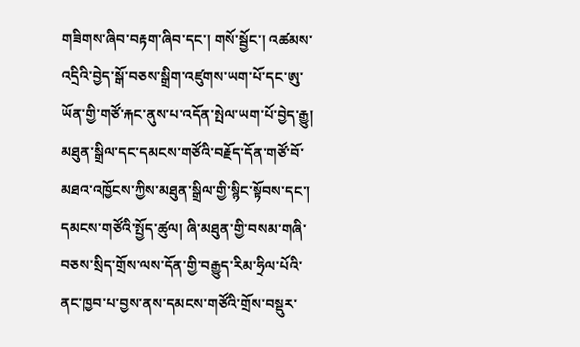གཟིགས་ཞིབ་བརྟག་ཞིབ་དང་། གསོ་སྦྱོང་། འཚམས་འདྲིའི་བྱེད་སྒོ་བཅས་སྒྲིག་འཛུགས་ཡག་པོ་དང་ཨུ་ཡོན་གྱི་གཙོ་རྐང་ནུས་པ་འདོན་སྤེལ་ཡག་པོ་བྱེད་རྒྱུ། མཐུན་སྒྲིལ་དང་དམངས་གཙོའི་བརྗོད་དོན་གཙོ་བོ་མཐའ་འཁྱོངས་ཀྱིས་མཐུན་སྒྲིལ་གྱི་སྙིང་སྟོབས་དང་། དམངས་གཙོའི་སྤྱོད་ཚུལ། ཞི་མཐུན་གྱི་བསམ་གཞི་བཅས་སྲིད་གྲོས་ལས་དོན་གྱི་བརྒྱུད་རིམ་ཧྲིལ་པོའི་ནང་ཁྱབ་པ་བྱས་ནས་དམངས་གཙོའི་གྲོས་བསྡུར་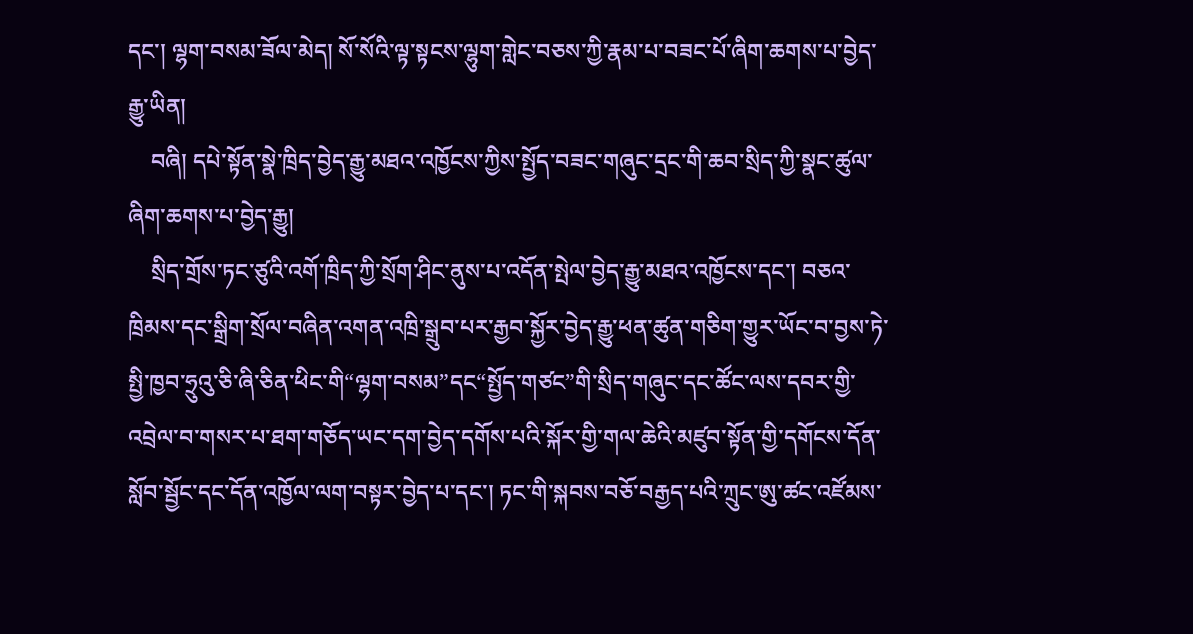དང་། ལྷག་བསམ་ཟོལ་མེད། སོ་སོའི་ལྟ་སྟངས་ལྷུག་གླེང་བཅས་ཀྱི་རྣམ་པ་བཟང་པོ་ཞིག་ཆགས་པ་བྱེད་རྒྱུ་ཡིན།
    བཞི། དཔེ་སྟོན་སྣེ་ཁྲིད་བྱེད་རྒྱུ་མཐའ་འཁྱོངས་ཀྱིས་སྤྱོད་བཟང་གཞུང་དྲང་གི་ཆབ་སྲིད་ཀྱི་སྣང་ཚུལ་ཞིག་ཆགས་པ་བྱེད་རྒྱུ།
    སྲིད་གྲོས་ཏང་ཙུའི་འགོ་ཁྲིད་ཀྱི་སྲོག་ཤིང་ནུས་པ་འདོན་སྤེལ་བྱེད་རྒྱུ་མཐའ་འཁྱོངས་དང་། བཅའ་ཁྲིམས་དང་སྒྲིག་སྲོལ་བཞིན་འགན་འཁྲི་སྒྲུབ་པར་རྒྱབ་སྐྱོར་བྱེད་རྒྱུ་ཕན་ཚུན་གཅིག་གྱུར་ཡོང་བ་བྱས་ཏེ་སྤྱི་ཁྱབ་ཧྲུའུ་ཅི་ཞི་ཅིན་ཕིང་གི“ལྷག་བསམ”དང“སྤྱོད་གཙང”གི་སྲིད་གཞུང་དང་ཚོང་ལས་དབར་གྱི་འབྲེལ་བ་གསར་པ་ཐག་གཅོད་ཡང་དག་བྱེད་དགོས་པའི་སྐོར་གྱི་གལ་ཆེའི་མཛུབ་སྟོན་གྱི་དགོངས་དོན་སློབ་སྦྱོང་དང་དོན་འཁྱོལ་ལག་བསྟར་བྱེད་པ་དང་། ཏང་གི་སྐབས་བཅོ་བརྒྱད་པའི་ཀྲུང་ཨུ་ཚང་འཛོམས་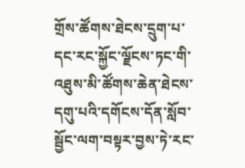གྲོས་ཚོགས་ཐེངས་དྲུག་པ་དང་རང་སྐྱོང་ལྗོངས་ཏང་གི་འཐུས་མི་ཚོགས་ཆེན་ཐེངས་དགུ་པའི་དགོངས་དོན་སློབ་སྦྱོང་ལག་བསྟར་བྱས་ཏེ་རང་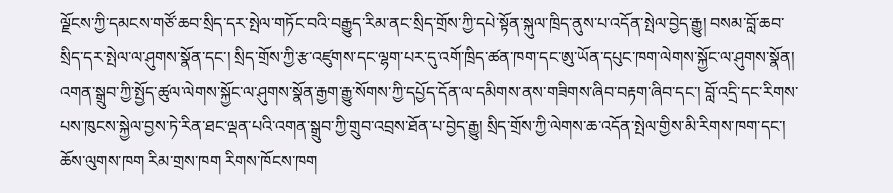ལྗོངས་ཀྱི་དམངས་གཙོ་ཆབ་སྲིད་དར་སྤེལ་གཏོང་བའི་བརྒྱུད་རིམ་ནང་སྲིད་གྲོས་ཀྱི་དཔེ་སྟོན་སྐུལ་ཁྲིད་ནུས་པ་འདོན་སྤེལ་བྱེད་རྒྱུ། བསམ་བློ་ཆབ་སྲིད་དར་སྤེལ་ལ་ཤུགས་སྣོན་དང་། སྲིད་གྲོས་ཀྱི་རྩ་འཛུགས་དང་ལྷག་པར་དུ་འགོ་ཁྲིད་ཚན་ཁག་དང་ཨུ་ཡོན་དཔུང་ཁག་ལེགས་སྐྱོང་ལ་ཤུགས་སྣོན། འགན་སྒྲུབ་ཀྱི་སྤྱོད་ཚུལ་ལེགས་སྐྱོང་ལ་ཤུགས་སྣོན་རྒྱག་རྒྱུ་སོགས་ཀྱི་དཔྱོད་དོན་ལ་དམིགས་ནས་གཟིགས་ཞིབ་བརྟག་ཞིབ་དང་། བློ་འདྲི་དང་རིགས་པས་ཁུངས་སྐྱེལ་བྱས་ཏེ་རིན་ཐང་ལྡན་པའི་འགན་སྒྲུབ་ཀྱི་གྲུབ་འབྲས་ཐོན་པ་བྱེད་རྒྱུ། སྲིད་གྲོས་ཀྱི་ལེགས་ཆ་འདོན་སྤེལ་གྱིས་མི་རིགས་ཁག་དང་། ཆོས་ལུགས་ཁག རིམ་གྲས་ཁག རིགས་ཁོངས་ཁག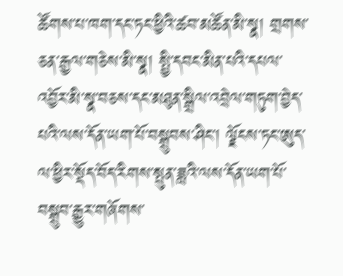ཚོགས་པ་ཁག་དང་ཏང་ཕྱིའི་ཚབ་མཚོན་མི་སྣ། གྲགས་ཅན་རྒྱལ་གཅེས་མི་སྣ། སྤྱི་དབང་མིན་པའི་དཔལ་འབྱོར་མི་སྣ་བཅས་དང་མཐུན་སྒྲིལ་འབྲེལ་གཏུག་བྱེད་པའི་ལས་དོན་ཡག་པོ་བསྒྲུབས་ཤིང་། ལྗོངས་ཏང་ཨུད་ལ་ཕྱིར་སྡོད་བོད་རིགས་སྤུན་ཟླའི་ལས་དོན་ཡག་པོ་བསྒྲུབ་རྒྱུར་གཞོགས་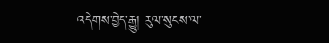འདེགས་བྱེད་རྒྱུ། རུལ་སུངས་ལ་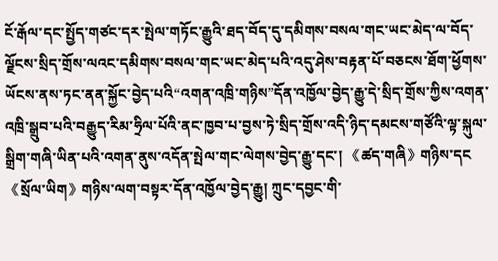ངོ་རྒོལ་དང་སྤྱོད་གཙང་དར་སྤེལ་གཏོང་རྒྱུའི་ཐད་བོད་དུ་དམིགས་བསལ་གང་ཡང་མེད་ལ་བོད་ལྗོངས་སྲིད་གྲོས་ལའང་དམིགས་བསལ་གང་ཡང་མེད་པའི་འདུ་ཤེས་བརྟན་པོ་བཅངས་ཐོག་ཕྱོགས་ཡོངས་ནས་ཏང་ནན་སྐྱོང་བྱེད་པའི“འགན་འཁྲི་གཉིས”དོན་འཁྱོལ་བྱེད་རྒྱུ་དེ་སྲིད་གྲོས་ཀྱིས་འགན་འཁྲི་སྒྲུབ་པའི་བརྒྱུད་རིམ་ཧྲིལ་པོའི་ནང་ཁྱབ་པ་བྱས་ཏེ་སྲིད་གྲོས་འདི་ཉིད་དམངས་གཙོའི་ལྟ་སྐུལ་སྒྲིག་གཞི་ཡིན་པའི་འགན་ནུས་འདོན་སྤེལ་གང་ལེགས་བྱེད་རྒྱུ་དང་། 《ཚད་གཞི》གཉིས་དང《སྲོལ་ཡིག》གཉིས་ལག་བསྟར་དོན་འཁྱོལ་བྱེད་རྒྱུ། ཀྲུང་དབྱང་གི་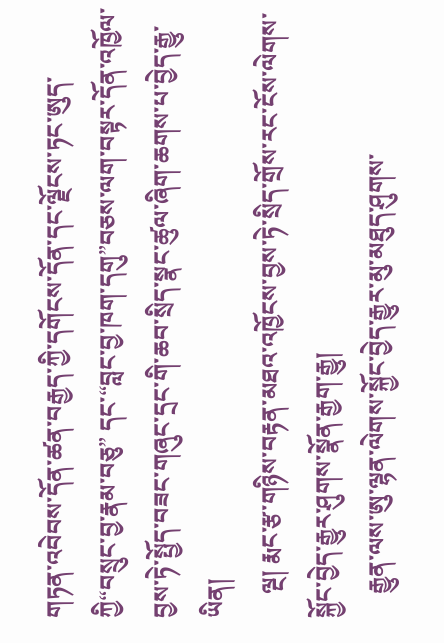གཏན་འབེབས་དོན་ཚན་བརྒྱད་ཀྱི་དགོངས་དོན་དང་ལྗོངས་ཏང་ཨུད་ཀྱི“བསྲུང་བྱ་རྣམ་བཅུ” དང་“བླང་བྱ་ཁག་དགུ”བཅས་ལག་བསྟར་དོན་འཁྱོལ་བྱས་ཏེ་སྤྱོད་བཟང་གཞུང་དྲང་གི་ཆབ་སྲིད་སྣང་ཚུལ་ཞིག་ཆགས་པ་བྱེད་རྒྱུ་ཡིན།
    ལྔ། རྨང་རྩ་གཉིས་བརྟན་མཐའ་འཁྱོངས་བྱས་ཏེ་སྲིད་གྲོས་རང་ངོས་ལེགས་སྐྱོང་བྱེད་རྒྱུར་ཤུགས་སྣོན་རྒྱག་རྒྱུ།
    རྒྱུན་ལས་ཨུ་ལྷན་ལེགས་སྐྱོང་བྱེད་རྒྱུར་མུ་མཐུད་ཤུགས་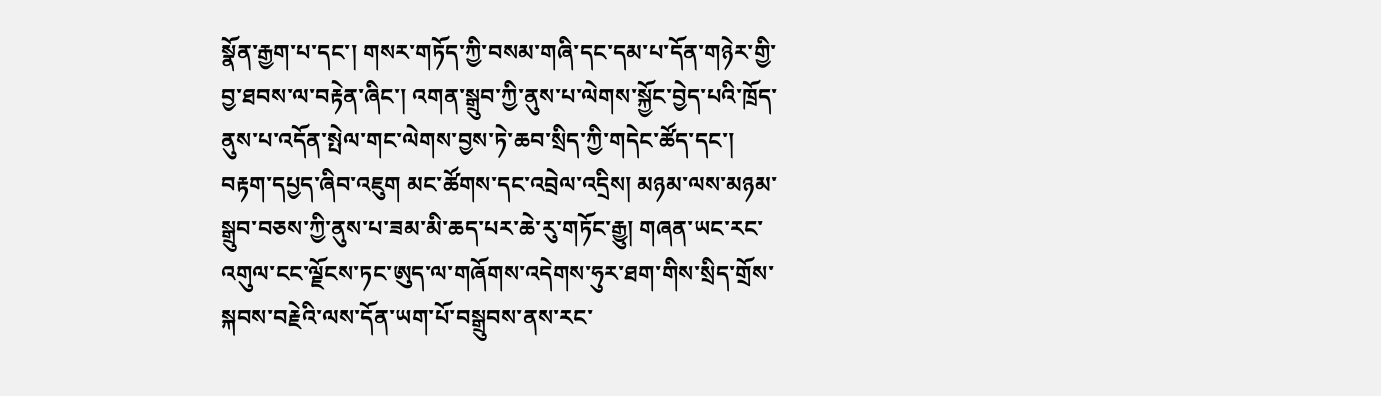སྣོན་རྒྱག་པ་དང་། གསར་གཏོད་ཀྱི་བསམ་གཞི་དང་དམ་པ་དོན་གཉེར་གྱི་བྱ་ཐབས་ལ་བརྟེན་ཞིང་། འགན་སྒྲུབ་ཀྱི་ནུས་པ་ལེགས་སྐྱོང་བྱེད་པའི་ཁྲོད་ནུས་པ་འདོན་སྤེལ་གང་ལེགས་བྱས་ཏེ་ཆབ་སྲིད་ཀྱི་གདེང་ཚོད་དང་། བརྟག་དཔྱད་ཞིབ་འཇུག མང་ཚོགས་དང་འབྲེལ་འདྲིས། མཉམ་ལས་མཉམ་སྒྲུབ་བཅས་ཀྱི་ནུས་པ་ཟམ་མི་ཆད་པར་ཆེ་རུ་གཏོང་རྒྱུ། གཞན་ཡང་རང་འགུལ་ངང་ལྗོངས་ཏང་ཨུད་ལ་གཞོགས་འདེགས་ཧུར་ཐག་གིས་སྲིད་གྲོས་སྐབས་བརྗེའི་ལས་དོན་ཡག་པོ་བསྒྲུབས་ནས་རང་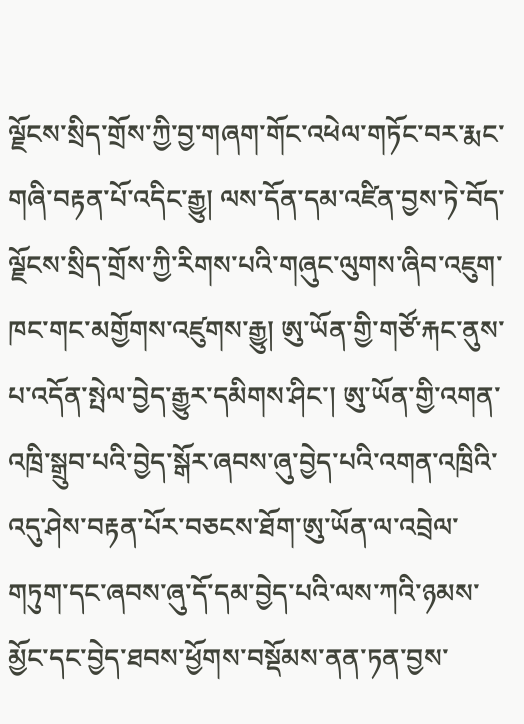ལྗོངས་སྲིད་གྲོས་ཀྱི་བྱ་གཞག་གོང་འཕེལ་གཏོང་བར་རྨང་གཞི་བརྟན་པོ་འདིང་རྒྱུ། ལས་དོན་དམ་འཛིན་བྱས་ཏེ་བོད་ལྗོངས་སྲིད་གྲོས་ཀྱི་རིགས་པའི་གཞུང་ལུགས་ཞིབ་འཇུག་ཁང་གང་མགྱོགས་འཛུགས་རྒྱུ། ཨུ་ཡོན་གྱི་གཙོ་རྐང་ནུས་པ་འདོན་སྤེལ་བྱེད་རྒྱུར་དམིགས་ཤིང་། ཨུ་ཡོན་གྱི་འགན་འཁྲི་སྒྲུབ་པའི་བྱེད་སྒོར་ཞབས་ཞུ་བྱེད་པའི་འགན་འཁྲིའི་འདུ་ཤེས་བརྟན་པོར་བཅངས་ཐོག་ཨུ་ཡོན་ལ་འབྲེལ་གཏུག་དང་ཞབས་ཞུ་དོ་དམ་བྱེད་པའི་ལས་ཀའི་ཉམས་མྱོང་དང་བྱེད་ཐབས་ཕྱོགས་བསྡོམས་ནན་ཏན་བྱས་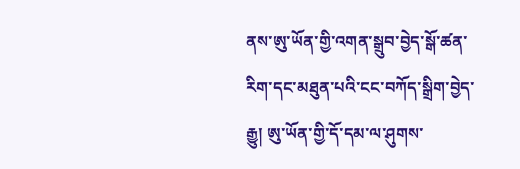ནས་ཨུ་ཡོན་གྱི་འགན་སྒྲུབ་བྱེད་སྒོ་ཚན་རིག་དང་མཐུན་པའི་ངང་བཀོད་སྒྲིག་བྱེད་རྒྱུ། ཨུ་ཡོན་གྱི་དོ་དམ་ལ་ཤུགས་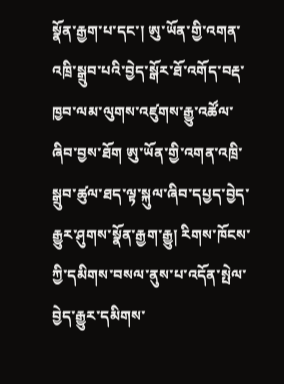སྣོན་རྒྱག་པ་དང་། ཨུ་ཡོན་གྱི་འགན་འཁྲི་སྒྲུབ་པའི་བྱེད་སྒོར་ཐོ་འགོད་བརྡ་ཁྱབ་ལམ་ལུགས་འཛུགས་རྒྱུ་འཚོལ་ཞིབ་བྱས་ཐོག ཨུ་ཡོན་གྱི་འགན་འཁྲི་སྒྲུབ་ཚུལ་ཐད་ལྟ་སྐུལ་ཞིབ་དཔྱད་བྱེད་རྒྱུར་ཤུགས་སྣོན་རྒྱག་རྒྱུ། རིགས་ཁོངས་ཀྱི་དམིགས་བསལ་ནུས་པ་འདོན་སྤེལ་བྱེད་རྒྱུར་དམིགས་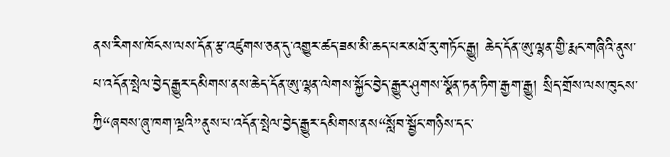ནས་རིགས་ཁོངས་ལས་དོན་རྩ་འཛུགས་ཅན་དུ་འགྱུར་ཚད་ཟམ་མི་ཆད་པར་མཐོ་རུ་གཏོང་རྒྱུ། ཆེད་དོན་ཨུ་ལྷན་གྱི་རྨང་གཞིའི་ནུས་པ་འདོན་སྤེལ་བྱེད་རྒྱུར་དམིགས་ནས་ཆེད་དོན་ཨུ་ལྷན་ལེགས་སྐྱོང་བྱེད་རྒྱུར་ཤུགས་སྣོན་ཏན་ཏིག་རྒྱག་རྒྱུ། སྲིད་གྲོས་ལས་ཁུངས་ཀྱི“ཞབས་ཞུ་ཁག་ལྔའི”ནུས་པ་འདོན་སྤེལ་བྱེད་རྒྱུར་དམིགས་ནས“སློབ་སྦྱོང་གཉིས་དང་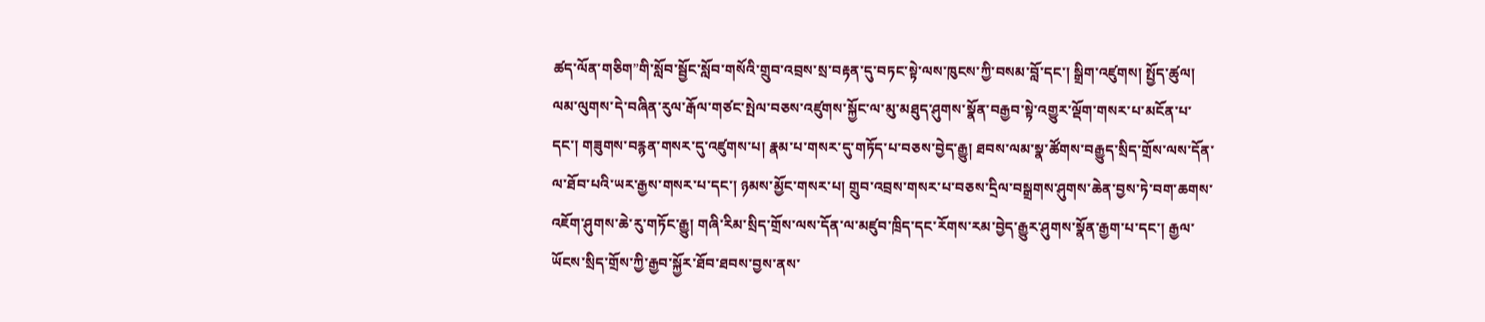ཚད་ལོན་གཅིག”གི་སློབ་སྦྱོང་སློབ་གསོའི་གྲུབ་འབྲས་སྲ་བརྟན་དུ་བཏང་སྟེ་ལས་ཁུངས་ཀྱི་བསམ་བློ་དང་། སྒྲིག་འཛུགས། སྤྱོད་ཚུལ། ལམ་ལུགས་དེ་བཞིན་རུལ་རྒོལ་གཙང་སྤེལ་བཅས་འཛུགས་སྐྱོང་ལ་མུ་མཐུད་ཤུགས་སྣོན་བརྒྱབ་སྟེ་འགྱུར་ལྡོག་གསར་པ་མངོན་པ་དང་། གཟུགས་བརྙན་གསར་དུ་འཛུགས་པ། རྣམ་པ་གསར་དུ་གཏོད་པ་བཅས་བྱེད་རྒྱུ། ཐབས་ལམ་སྣ་ཚོགས་བརྒྱུད་སྲིད་གྲོས་ལས་དོན་ལ་ཐོབ་པའི་ཡར་རྒྱས་གསར་པ་དང་། ཉམས་མྱོང་གསར་པ། གྲུབ་འབྲས་གསར་པ་བཅས་དྲིལ་བསྒྲགས་ཤུགས་ཆེན་བྱས་ཏེ་བག་ཆགས་འཇོག་ཤུགས་ཆེ་རུ་གཏོང་རྒྱུ། གཞི་རིམ་སྲིད་གྲོས་ལས་དོན་ལ་མཛུབ་ཁྲིད་དང་རོགས་རམ་བྱེད་རྒྱུར་ཤུགས་སྣོན་རྒྱག་པ་དང་། རྒྱལ་ཡོངས་སྲིད་གྲོས་ཀྱི་རྒྱབ་སྐྱོར་ཐོབ་ཐབས་བྱས་ནས་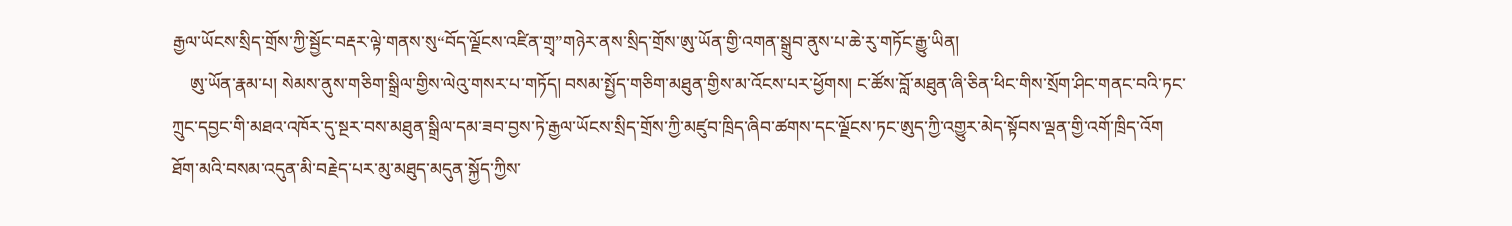རྒྱལ་ཡོངས་སྲིད་གྲོས་ཀྱི་སྦྱོང་བརྡར་ལྟེ་གནས་སུ“བོད་ལྗོངས་འཛིན་གྲྭ”གཉེར་ནས་སྲིད་གྲོས་ཨུ་ཡོན་གྱི་འགན་སྒྲུབ་ནུས་པ་ཆེ་རུ་གཏོང་རྒྱུ་ཡིན།
    ཨུ་ཡོན་རྣམ་པ། སེམས་ནུས་གཅིག་སྒྲིལ་གྱིས་ལེའུ་གསར་པ་གཏོད། བསམ་སྤྱོད་གཅིག་མཐུན་གྱིས་མ་འོངས་པར་ཕྱོགས། ང་ཚོས་བློ་མཐུན་ཞི་ཅིན་ཕིང་གིས་སྲོག་ཤིང་གནང་བའི་ཏང་ཀྲུང་དབྱང་གི་མཐའ་འཁོར་དུ་སྔར་བས་མཐུན་སྒྲིལ་དམ་ཟབ་བྱས་ཏེ་རྒྱལ་ཡོངས་སྲིད་གྲོས་ཀྱི་མཛུབ་ཁྲིད་ཞིབ་ཚགས་དང་ལྗོངས་ཏང་ཨུད་ཀྱི་འགྱུར་མེད་སྟོབས་ལྡན་གྱི་འགོ་ཁྲིད་འོག ཐོག་མའི་བསམ་འདུན་མི་བརྗེད་པར་མུ་མཐུད་མདུན་སྐྱོད་ཀྱིས་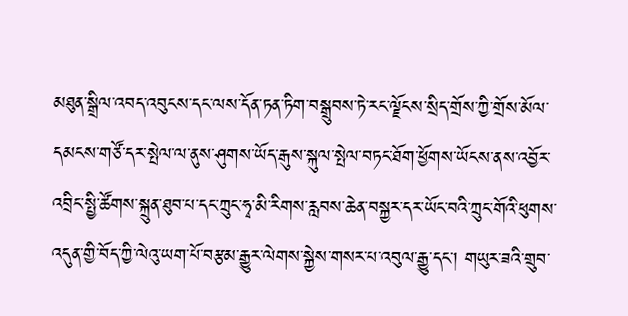མཐུན་སྒྲིལ་འབད་འབུངས་དང་ལས་དོན་ཏན་ཏིག་བསྒྲུབས་ཏེ་རང་ལྗོངས་སྲིད་གྲོས་ཀྱི་གྲོས་མོལ་དམངས་གཙོ་དར་སྤེལ་ལ་ནུས་ཤུགས་ཡོད་རྒུས་སྐུལ་སྤེལ་བཏང་ཐོག་ཕྱོགས་ཡོངས་ནས་འབྱོར་འབྲིང་སྤྱི་ཚོགས་སྐྲུན་ཐུབ་པ་དང་ཀྲུང་ཧྭ་མི་རིགས་རླབས་ཆེན་བསྐྱར་དར་ཡོང་བའི་ཀྲུང་གོའི་ཕུགས་འདུན་གྱི་བོད་ཀྱི་ལེའུ་ཡག་པོ་བརྩམ་རྒྱུར་ལེགས་སྐྱེས་གསར་པ་འབུལ་རྒྱུ་དང་། གཡུར་ཟའི་གྲུབ་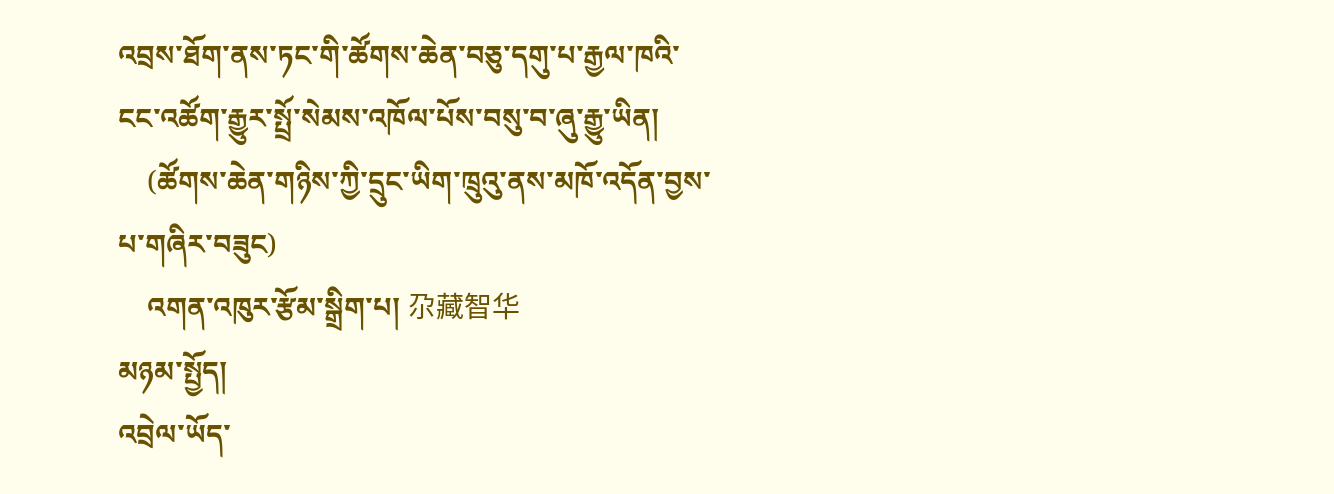འབྲས་ཐོག་ནས་ཏང་གི་ཚོགས་ཆེན་བཅུ་དགུ་པ་རྒྱལ་ཁའི་ངང་འཚོག་རྒྱུར་སྤྲོ་སེམས་འཁོལ་པོས་བསུ་བ་ཞུ་རྒྱུ་ཡིན།
    (ཚོགས་ཆེན་གཉིས་ཀྱི་དྲུང་ཡིག་ཁྲུའུ་ནས་མཁོ་འདོན་བྱས་པ་གཞིར་བཟུང)
    འགན་འཁུར་རྩོམ་སྒྲིག་པ། 尕藏智华
མཉམ་སྤྱོད།
འབྲེལ་ཡོད་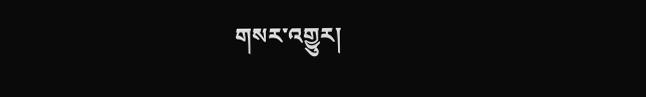གསར་འགྱུར།